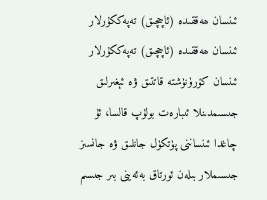ئىنسان ھەققىدە (ئاچچىق) تەپەككۇرلار
ئىنسان ھەققىدە (ئاچچىق) تەپەككۇرلار
ئىنسان كۆرۈنۈشتە قاتتىق ۋە ئېغىرلىق جىسىمدىنلا ئىبارەت بولۇپ قالسا، ئۇ چاغدا ئىنساننى پۈتكۈل جانلىق ۋە جانسىز جىسىملار بىلەن ئورتاق بەئەينى بىر جىسىم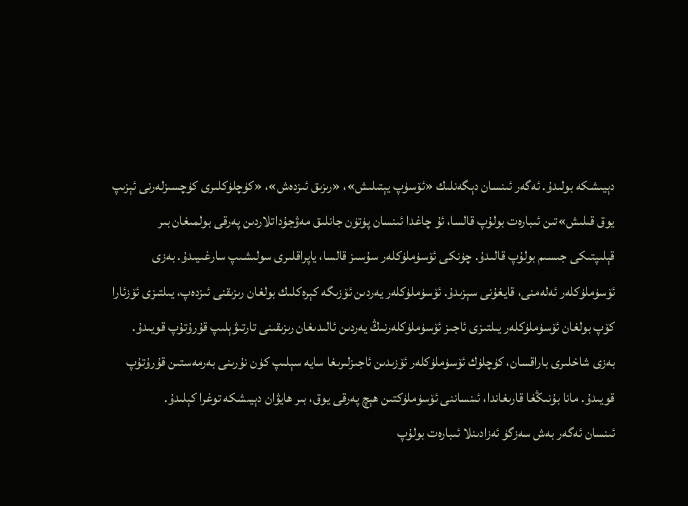دېيىشكە بولىدۇ. ئەگەر ئىنسان دېگەنلىك «ئۆسۈپ يېتىلىش»، «رىزىق ئىزدەش»، «كۈچلۈكلىرى كۈچسىزلەرنى ئېزىپ يوق قىلىش»تىن ئىبارەت بولۇپ قالسا، ئۇ چاغدا ئىنسان پۈتۈن جانلىق مەۋجۇداتلاردىن پەرقى بولمىغان بىر قېلىپتىكى جىسىم بولۇپ قالىدۇ. چۈنكى ئۆسۈملۈكلەر سۇسىز قالسا، ياپراقلىرى سولىشىپ سارغىيىدۇ. بەزى ئۆسۈملۈكلەر ئەلەمنى، قايغۇنى سېزىدۇ. ئۆسۈملۈكلەر يەردىن ئۆزىگە كېرەكلىك بولغان رىزىقنى ئىزدەپ، يىلتىزى ئۆزئارا كۆپ بولغان ئۆسۈملۈكلەر يىلتىزى ئاجىز ئۆسۈملۈكلەرنىڭ يەردىن ئالىدىغان رىزىقىنى تارتىۋېلىپ قۇرۇتۇپ قويىدۇ. بەزى شاخلىرى باراقسان، كۈچلۈك ئۆسۈملۈكلەر ئۆزىدىن ئاجىزلىرىغا سايە سېلىپ كۈن نۇرىنى بەرمەستىن قۇرۇتۇپ قويىدۇ. مانا بۇنىڭغا قارىغاندا، ئىنساننى ئۆسۈملۈكتىن ھېچ پەرقى يوق، بىر ھايۋان دېيىشكە توغرا كېلىدۇ.
ئىنسان ئەگەر بەش سەزگۈ ئەزادىنلا ئىبارەت بولۇپ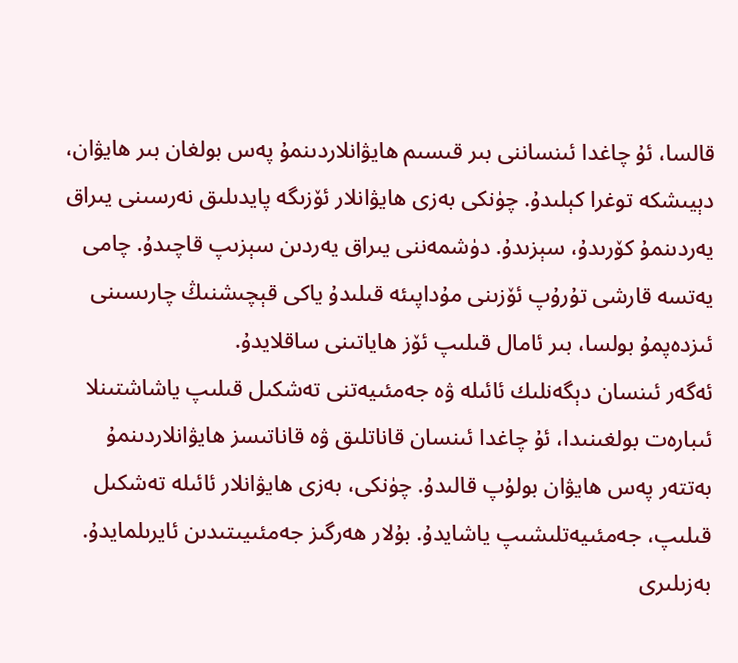قالسا، ئۇ چاغدا ئىنساننى بىر قىسىم ھايۋانلاردىنمۇ پەس بولغان بىر ھايۋان، دېيىشكە توغرا كېلىدۇ. چۈنكى بەزى ھايۋانلار ئۆزىگە پايدىلىق نەرسىنى يىراق يەردىنمۇ كۆرىدۇ، سېزىدۇ. دۈشمەننى يىراق يەردىن سېزىپ قاچىدۇ. چامى يەتسە قارشى تۇرۇپ ئۆزىنى مۇداپىئە قىلىدۇ ياكى قېچىشنىڭ چارىسىنى ئىزدەپمۇ بولسا، بىر ئامال قىلىپ ئۆز ھاياتىنى ساقلايدۇ.
ئەگەر ئىنسان دېگەنلىك ئائىلە ۋە جەمئىيەتنى تەشكىل قىلىپ ياشاشتىنلا ئىبارەت بولغىنىدا، ئۇ چاغدا ئىنسان قاناتلىق ۋە قاناتىسز ھايۋانلاردىنمۇ بەتتەر پەس ھايۋان بولۇپ قالىدۇ. چۈنكى، بەزى ھايۋانلار ئائىلە تەشكىل قىلىپ، جەمئىيەتلىشىپ ياشايدۇ. بۇلار ھەرگىز جەمئىيىتىدىن ئايرىلمايدۇ. بەزىلىرى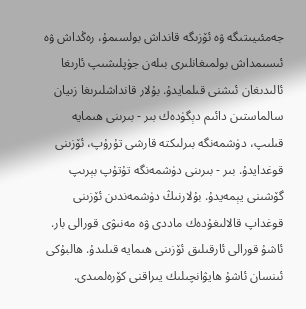جەمئىيىتىگە ۋە ئۆزىگە قانداش بولسىمۇ، رەڭداش ۋە ئىسىمداش بولمىغانلىرى بىلەن جۈپلىشىپ ئارىغا ئالىدىغان ئىشنى قىلمايدۇ. بۇلار قانداشلىرىغا زىيان سالماستىن دائىم دېگۈدەك بىر - بىرىنى ھىمايە قىلىپ، دۈشمەنگە بىرلىكتە قارشى تۇرۇپ، ئۆزىنى قوغدايدۇ. بىر - بىرىنى دۈشمەنگە تۇتۇپ بېرىپ گۆشىنى يېمەيدۇ. بۇلارنىڭ دۈشمەندىن ئۆزىنى قوغداپ قالالىغۇدەك ماددى ۋە مەنىۋى قورالى بار. ئاشۇ قورالى ئارقىلىق ئۆزىنى ھىمايە قىلىدۇ. ھالبۇكى ئىنسان ئاشۇ ھايۋانچىلىك يىراقنى كۆرەلمىدى.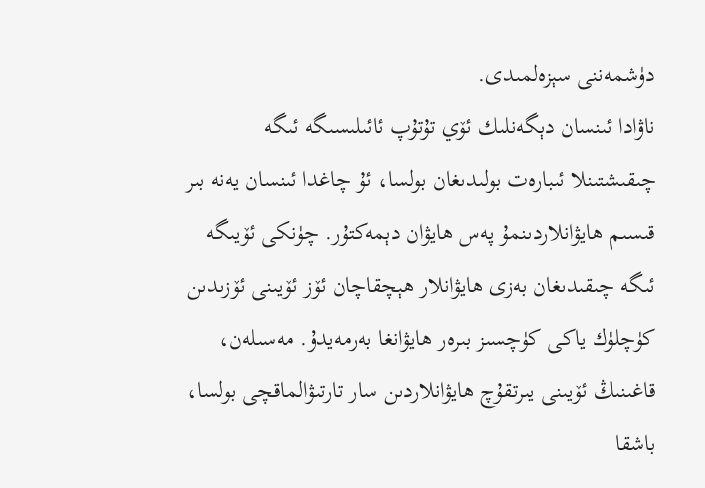دۈشمەننى سېزەلمىدى.
ناۋادا ئىنسان دېگەنلىك ئۆي تۇتۇپ ئائىلىسىگە ئىگە چىقىشتىنلا ئىبارەت بولىدىغان بولسا، ئۇ چاغدا ئىنسان يەنە بىر قىسىم ھايۋانلاردىنمۇ پەس ھايۋان دېمەكتۇر. چۈنكى ئۆيىگە ئىگە چىقىدىغان بەزى ھايۋانلار ھېچقاچان ئۆز ئۆيىنى ئۆزىدىن كۈچلۈك ياكى كۈچسىز بىرەر ھايۋانغا بەرمەيدۇ. مەسىلەن، قاغىنىڭ ئۆيىنى يىرتقۇچ ھايۋانلاردىن سار تارتىۋالماقچى بولسا، باشقا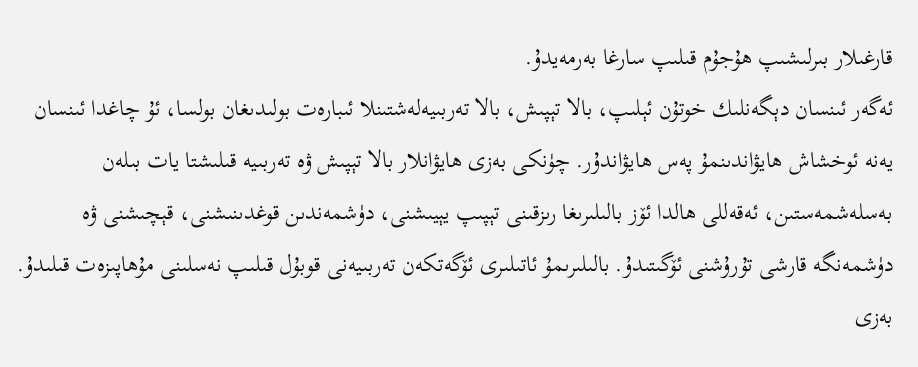قارغىلار بىرلىشىپ ھۇجۇم قىلىپ سارغا بەرمەيدۇ.
ئەگەر ئىنسان دېگەنلىك خوتۇن ئېلىپ، بالا تېپىش، بالا تەربىيەلەشتىنلا ئىبارەت بولىدىغان بولسا، ئۇ چاغدا ئىنسان يەنە ئوخشاش ھايۋاندىنمۇ پەس ھايۋاندۇر. چۈنكى بەزى ھايۋانلار بالا تېپىش ۋە تەربىيە قىلىشتا يات بىلەن بەسلەشمەستىن، ئەقەللى ھالدا ئۆز بالىلىرىغا رىزقىنى تېپىپ يېيىشنى، دۈشمەندىن قوغدىنىشنى، قېچىشنى ۋە دۈشمەنگە قارشى تۇرۇشنى ئۆگىتىدۇ. بالىلىرىمۇ ئاتىلىرى ئۆگەتكەن تەربىيەنى قوبۇل قىلىپ نەسلىنى مۇھاپىزەت قىلىدۇ. بەزى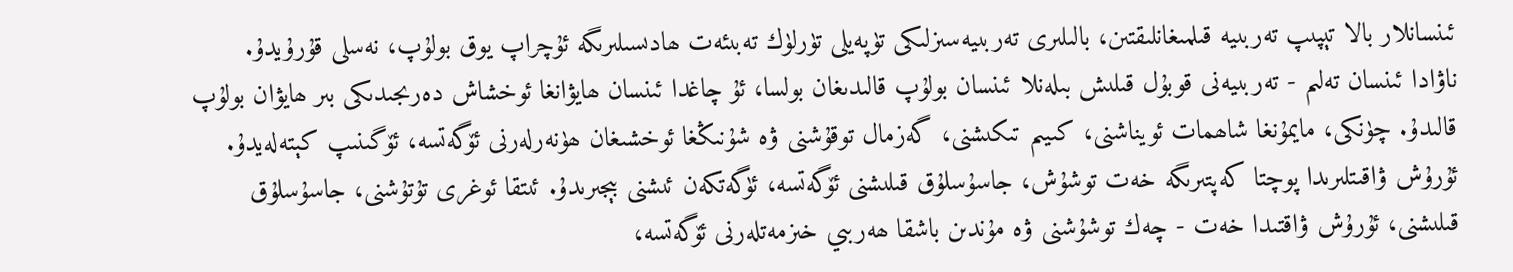ئىنسانلار بالا تېپىپ تەربىيە قىلمىغانلىقتىن، بالىلىرى تەربىيەسىزلىكى تۈپەيلى تۈرلۈك تەبىئەت ھادىسىلىرىگە ئۇچراپ يوق بولۇپ، نەسلى قۇرۇيدۇ.
ناۋادا ئىنسان تەلىم - تەربىيەنى قوبۇل قىلىش بىلەنلا ئىنسان بولۇپ قالىدىغان بولسا، ئۇ چاغدا ئىنسان ھايۋانغا ئوخشاش دەرىجىدىكى بىر ھايۋان بولۇپ قالىدۇ. چۈنكى، مايمۇنغا شاھمات ئويناشنى، كىيىم تىكىشنى، گەزمال توقۇشنى ۋە شۇنىڭغا ئوخشىغان ھۈنەرلەرنى ئۆگەتسە، ئۆگىنىپ كېتەلەيدۇ.
ئۇرۇش ۋاقىتلىرىدا پوچتا كەپتىرىگە خەت توشۇش، جاسۇسلۇق قىلىشنى ئۆگەتسە، ئۈگەتكەن ئىشنى بېجىرىدۇ. ئىتقا ئوغرى تۇتۇشنى، جاسۇسلۇق قىلىشنى، ئۇرۇش ۋاقتىدا خەت - چەك توشۇشنى ۋە مۇندىن باشقا ھەربىي خىزمەتلەرنى ئۆگەتسە،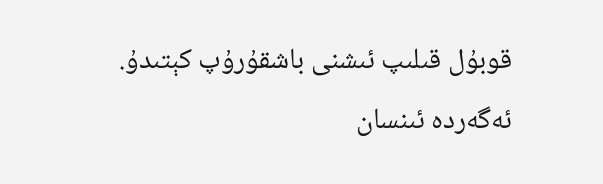قوبۇل قىلىپ ئىشنى باشقۇرۇپ كېتىدۇ.
ئەگەردە ئىنسان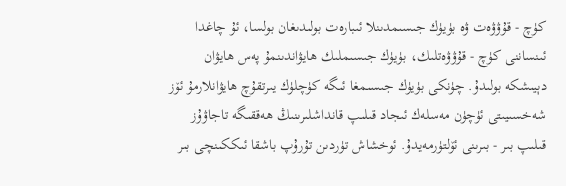كۈچ - قۇۋۋەت ۋە بۈيۈك جىسىمدىنلا ئىبارەت بولىدىغان بولسا، ئۇ چاغدا ئىنساننى كۈچ - قۇۋۋەتلىك، بۈيۈك جىسىملىك ھايۋاندىنمۇ پەس ھايۋان دېيىشكە بولىدۇ. چۈنكى بۈيۈك جىسىمغا ئىگە كۈچلۈك يىرتقۇچ ھايۋانلارمۇ ئۆز شەخسىيىتى ئۈچۈن مەسلەك ئىجاد قىلىپ قانداشلىرىنىڭ ھەققىگە تاجاۋۇز قىلىپ بىر - بىرىنى ئۆلتۈرمەيدۇ. ئوخشاش تۈردىن تۇرۇپ باشقا ئىككىنچى بىر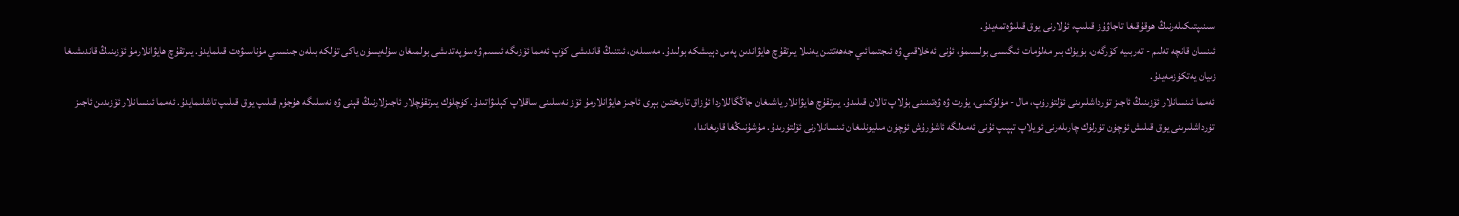سىنىپتىكىلەرنىڭ ھوقۇقىغا تاجاۋۇز قىلىپ، ئۇلارنى يوق قىلىۋەتمەيدۇ.
ئىنسان قانچە تەلىم - تەربىيە كۆرگەن، بۈيۈك بىر مەلۇمات ئىگىسى بولسىمۇ، ئۇنى ئەخلاقىي ۋە ئىجتىمائىي جەھەتتىن يەنىلا يىرتقۇچ ھايۋاندىن پەس دېيىشكە بولىدۇ. مەسىلەن، ئىتنىڭ قاندىشى كۆپ ئەمما ئۆزىگە ئىسىم ۋە سۈپەتدىشى بولمىغان سۈلەيسۈن ياكى تۈلكە بىلەن جىنسىي مۇناسىۋەت قىلمايدۇ. يىرتقۇچ ھايۋانلارمۇ ئۆزىنىڭ قاندىشىغا زىيان يەتكۈزمەيدۇ.
ئەمما ئىنسانلار ئۆزىنىڭ ئاجىز تۈرداشلىرىنى ئۆلتۈرۈپ، مال - مۈلۈكىنى، يۇرت ۋە ۋەتىنىنى بۇلاپ تالان قىلىدۇ. يىرتقۇچ ھايۋانلار ياشىغان جاڭگاللاردا ئۇزاق تارىختىن بېرى ئاجىز ھايۋانلارمۇ ئۆز نەسلىنى ساقلاپ كېلىۋاتىدۇ. كۈچلۈك يىرتقۇچلار ئاجىزلارنىڭ قېنى ۋە نەسلىگە ھۇجۇم قىلىپ يوق قىلىپ تاشلىمايدۇ. ئەمما ئىنسانلار ئۆزىدىن ئاجىز تۈرداشلىرىنى يوق قىلىش ئۈچۈن تۈرلۈك چارىلەرنى ئويلاپ تېپىپ ئۇنى ئەمەلگە ئاشۇرۇش ئۈچۈن مىليونلىغان ئىنسانلارنى ئۆلتۈرىدۇ. مۇشۇنىڭغا قارىغاندا،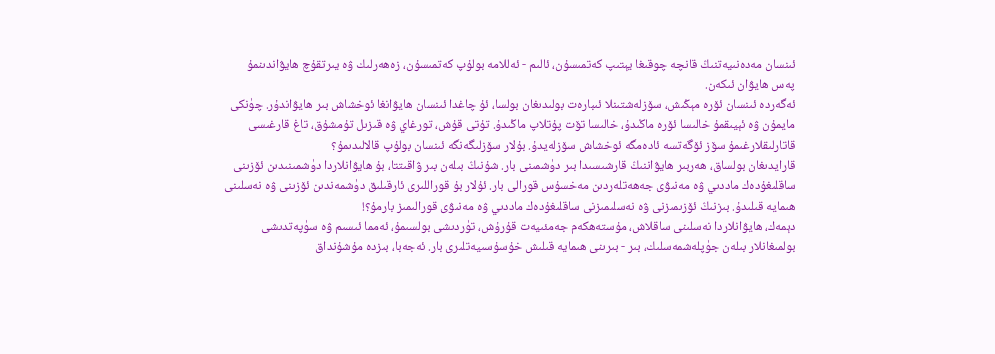ئىنسان مەدەنىيەتنىڭ قانچە چوقىغا يېتىپ كەتمىسۇن، ئالىم - ئەللامە بولۇپ كەتمىسۇن، زەھەرلىك ۋە يىرتقۇچ ھايۋاندىنمۇ پەس ھايۋان ئىكەن.
ئەگەردە ئىنسان ئۆرە مېڭىش، سۆزلەشتىنلا ئىبارەت بولىدىغان بولسا، ئۇ چاغدا ئىنسان ھايۋانغا ئوخشاش بىر ھايۋاندۇر. چۈنكى مايمۇن ۋە ئېيىقمۇ خالىسا ئۆرە ماڭىدۇ، خالىسا تۆت پۇتلاپ ماڭىدۇ. تۇتى قۇش، تورغاي ۋە قىزىل تۇمشۇق، تاغ قارغىسى قاتارلىقلارغىمۇ سۆز ئۆگەتسە ئادەمگە ئوخشاش سۆزلەيدۇ. بۇلار سۆزلىگەنگە ئىنسان بولۇپ قالالىدىمۇ؟
قارايدىغان بولساق، ھەربىر ھايۋاننىڭ قارشىسىدا بىر دۈشمىنى بار. شۇنىڭ بىلەن بىر ۋاقىتتا، بۇ ھايۋانلاردا دۈشمىنىدىن ئۆزىنى ساقلىغۇدەك ماددىي ۋە مەنىۋى جەھەتلەردىن مەخسۇس قورالى بار. ئۇلار بۇ قوراللىرى ئارقىلىق دۈشمەندىن ئۆزىنى ۋە نەسلىنى ھىمايە قىلىدۇ. بىزنىڭ ئۆزىمىزنى ۋە نەسلىمىزنى ساقلىغۇدەك ماددىي ۋە مەنىۋى قورالىمىز بارمۇ؟!
دېمەك، ھايۋانلاردا نەسلىنى ساقلاش، مۇستەھكەم جەمئىيەت قۇرۇش، تۈردىشى بولسىمۇ، ئەمما ئىسىم ۋە سۈپەتدىشى بولمىغانلار بىلەن جۈپلەشمەسلىك، بىر - بىرىنى ھىمايە قىلىش خۇسۇسىيەتلىرى بار. ئەجەبا، بىزدە مۇشۇنداق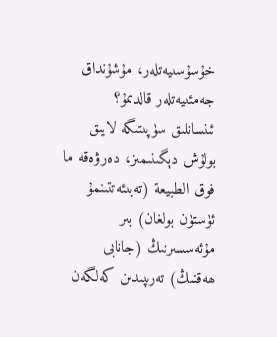خۇسۇسىيەتلەر، مۇشۇنداق جەمئىيەتلەر قالدىمۇ؟
ئىنسانلىق سۈپىتىگە لايىق بولۇش دېگىنىمىز، دەرۋەقە ما فوق الطبيعة (تەبىئەتتىنمۇ ئۈستۈن بولغان) بىر مۇئەسسىرنىڭ (جانابى ھەقنىڭ) تەرىپىدىن كەلگەن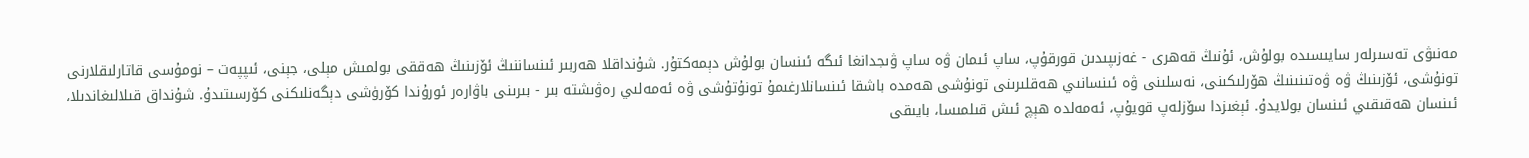مەنىۋى تەسىرلەر سايىسىدە بولۇش، ئۇنىڭ قەھرى - غەزىپىدىن قورقۇپ، ساپ ئىمان ۋە ساپ ۋىجدانغا ئىگە ئىنسان بولۇش دېمەكتۇر. شۇنداقلا ھەربىر ئىنساننىڭ ئۆزىنىڭ ھەققى بولمىش مېلى، جېنى، ئىپپەت – نومۇسى قاتارلىقلارنى تونۇشى، ئۆزىنىڭ ۋە ۋەتىنىنىڭ ھۆرلىكىنى، نەسلىنى ۋە ئىنسانىي ھەقلىرىنى تونۇشى ھەمدە باشقا ئىنسانلارغىمۇ تونۇتۇشى ۋە ئەمەلىي رەۋىشتە بىر - بىرىنى باۋارەر ئورۇندا كۆرۈشى دېگەنلىكنى كۆرسىتىدۇ. شۇنداق قىلالىغاندىلا، ئىنسان ھەقىقىي ئىنسان بولايدۇ. ئېغىزدا سۆزلەپ قويۇپ، ئەمەلدە ھېچ ئىش قىلمىسا، بايىقى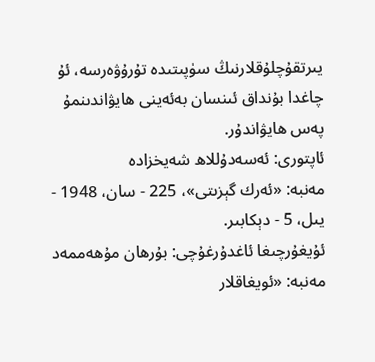يىرتقۇچلۇقلارنىڭ سۈپىتىدە تۇرۇۋەرسە، ئۇ چاغدا بۇنداق ئىنسان بەئەينى ھايۋاندىنمۇ پەس ھايۋاندۇر.
ئاپتورى: ئەسەدۇللاھ شەيخزادە
مەنبە: «ئەرك گېزىتى»، 225 - سان، 1948 - يىل، 5 - دېكابىر.
ئۇيغۇرچىغا ئاغدۇرغۇچى: بۇرھان مۇھەممەد
مەنبە: «ئويغاقلار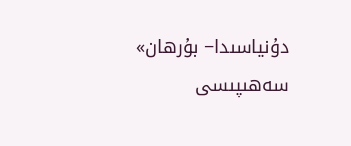دۇنياسىدا− بۇرھان» سەھىپىسى